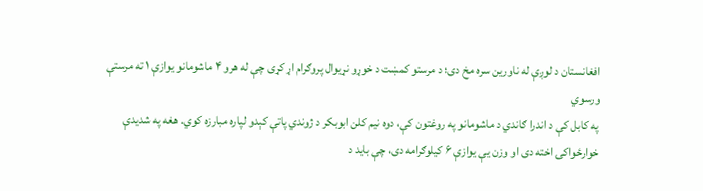افغانستان د لوږې له ناورین سره مخ دی؛ د مرستو کمښت د خوړو نړیوال پروګرام اړ کړی چې له هرو ۴ ماشومانو یوازې ۱ ته مرستې ورسوي
په کابل کې د اندرا ګاندي د ماشومانو په روغتون کې، دوه نیم کلن ابوبکر د ژوندي پاتې کېدو لپاره مبارزه کوي. هغه په شدیدې خوارځواکۍ اخته دی او وزن یې یوازې ۶ کیلوګرامه دی، چې باید د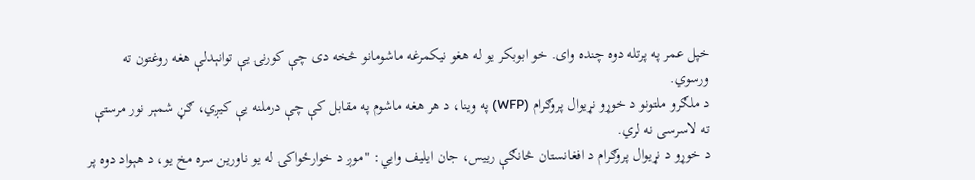خپل عمر په پرتله دوه چنده وای. خو ابوبکر یو له هغو نیکمرغه ماشومانو څخه دی چې کورنۍ یې توانېدلې هغه روغتون ته ورسوي.
د ملګرو ملتونو د خوړو نړیوال پروګرام (WFP) په وینا، د هر هغه ماشوم په مقابل کې چې درملنه یې کیږي، ګڼ شمېر نور مرستې ته لاسرسی نه لري.
د خوړو د نړیوال پروګرام د افغانستان څانګې رییس، جان ایلیف وایي: "موږ د خوارځواکۍ له یو ناورین سره مخ یو، د هېواد دوه پر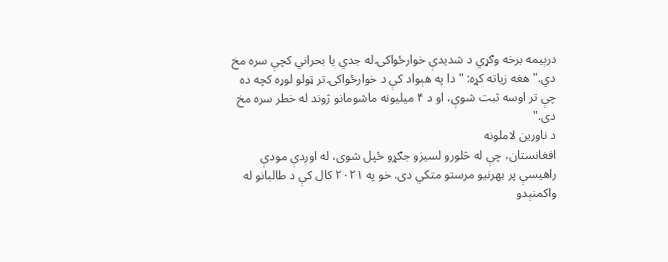درېیمه برخه وګړي د شدیدې خوارځواکۍ له جدي یا بحراني کچې سره مخ دي." هغه زیاته کړه: "دا په هېواد کې د خوارځواکۍ تر ټولو لوړه کچه ده چې تر اوسه ثبت شوې، او د ۴ میلیونه ماشومانو ژوند له خطر سره مخ دی."
د ناورین لاملونه
افغانستان، چې له څلورو لسیزو جګړو ځپل شوی، له اوږدې مودې راهیسې پر بهرنیو مرستو متکي دی. خو په ۲۰۲۱ کال کې د طالبانو له واکمنېدو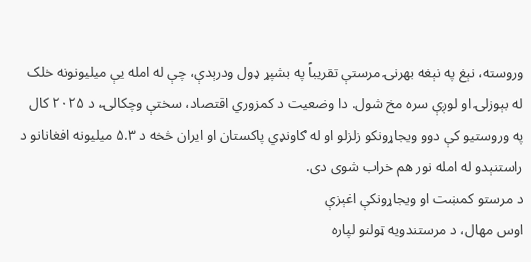وروسته، نېغ په نېغه بهرنۍ مرستې تقریباً په بشپړ ډول ودرېدې، چې له امله یې میلیونونه خلک له بېوزلۍ او لوږې سره مخ شول. دا وضعیت د کمزوري اقتصاد، سختې وچکالۍ، د ۲۰۲۵ کال په وروستیو کې دوو ویجاړونکو زلزلو او له ګاونډي پاکستان او ایران څخه د ۵.۳ میلیونه افغانانو د راستنېدو له امله نور هم خراب شوی دی.
د مرستو کمښت او ویجاړونکې اغېزې
اوس مهال، د مرستندویه ټولنو لپاره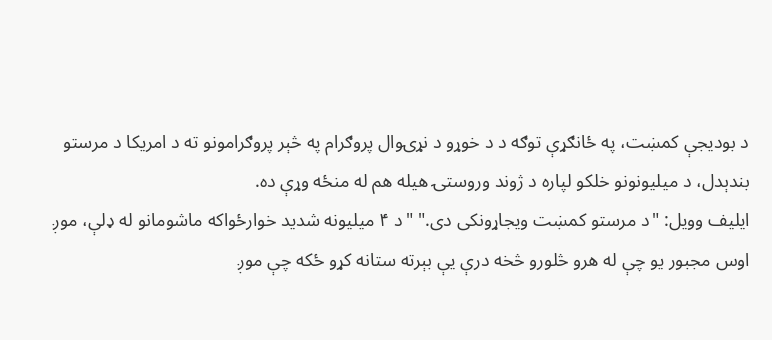د بودیجې کمښت، په ځانګړې توګه د د خوړو د نړۍوال پروګرام په څېر پروګرامونو ته د امریکا د مرستو بندېدل، د میلیونونو خلکو لپاره د ژوند وروستۍ هیله هم له منځه وړې ده.
ایلیف وویل: "د مرستو کمښت ویجاړونکی دی." "د ۴ میلیونه شدید خوارځواکه ماشومانو له ډلې، موږ اوس مجبور یو چې له هرو څلورو څخه درې یې بېرته ستانه کړو ځکه چې موږ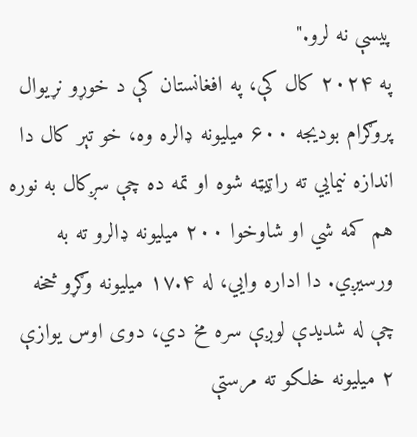پیسې نه لرو."
په ۲۰۲۴ کال کې، په افغانستان کې د خوړو نړیوال پروګرام بودیجه ۶۰۰ میلیونه ډالره وه، خو تېر کال دا اندازه نیمایي ته راټیټه شوه او تمه ده چې سږکال به نوره هم کمه شي او شاوخوا ۲۰۰ میلیونه ډالرو ته به ورسیږي. دا اداره وايي، له ۱۷.۴ میلیونه وګړو څخه چې له شدیدې لوږې سره مخ دي، دوی اوس یوازې ۲ میلیونه خلکو ته مرستې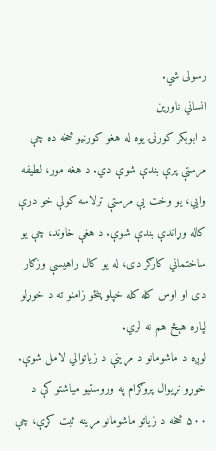رسولی شي.
انساني ناورین
د ابوبکر کورنۍ یوه له هغو کورنیو څخه ده چې مرستې پرې بندې شوې دي. د هغه مور، لطیفه وايي، یو وخت یې مرستې ترلاسه کولې خو درې کاله وړاندې بندې شوې. د هغې خاوند، چې یو ساختماني کارګر دی، له یو کال راهیسې وزګار دی او اوس کله کله خپلو پنځو زامنو ته د خوړلو لپاره هېڅ هم نه لري.
لوږه د ماشومانو د مړینې د زیاتوالي لامل شوې. خوړو نړیوال پروګرام په وروستیو میاشتو کې د ۵۰۰ څخه د زیاتو ماشومانو مړینه ثبت کړې، چې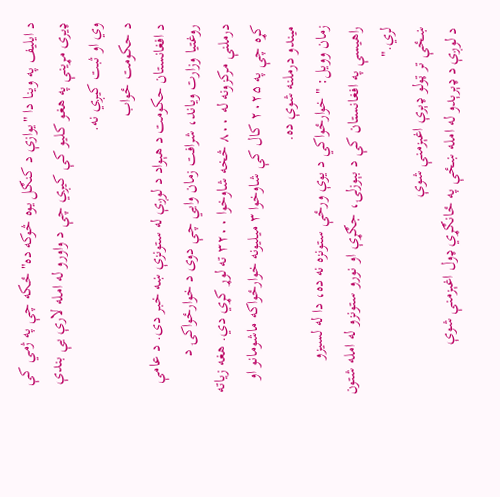د ایلیف په وینا دا "یوازې د کنګل یوه څوکه ده" ځکه چې په ژمي کې ډیری مړینې په هغو کلیو کې کیږي چې د واورو له امله لارې یې بندې وي او ثبت کیږي نه.
د حکومت ځواب
د افغانستان حکومت د هېواد د لوږې له ستونزې ښه خبر دی. د عامې روغتیا وزارت ویاند، شرافت زمان وايي چې دوی د خوارځواکۍ د درملنې مرکزونه له ۸۰۰ څخه شاوخوا ۳۲۰۰ ته لوړ کړي دي. هغه زیاته کړه چې په ۲۰۲۵ کال کې شاوخوا ۳ میلیونه خوارځواکه ماشومانو او میندو درملنه شوې ده.
زمان وویل: "خوارځواکي د یوې ورځې ستونزه نه ده، دا له لسیزو راهیسې په افغانستان کې د بېوزلۍ، جګړې او نورو ستونزو له امله شتون لري."
ښځې تر ټولو ډېرې اغېزمنې شوې
د لوږې د ډېرېدو له امله ښځې په ځانګړي ډول اغېزمنې شوې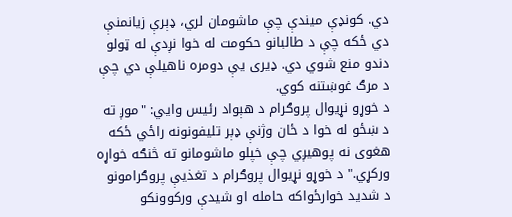دي. کونډې میندې چې ماشومان لري، ډېرې زیانمنې دي ځکه چې د طالبانو حکومت له خوا نږدې له ټولو دندو منع شوي دي. ډیری یې دومره ناهیلې دي چې د مرګ غوښتنه کوي.
د خوړو نړیوال پروګرام د هېواد رئیس وايي: "موږ ته د ښځو له خوا د ځان وژنې ډېر تلیفونونه راځي ځکه هغوی نه پوهیږي چې خپلو ماشومانو ته څنګه خواړه ورکړي." د خوړو نړیوال پروګرام د تغذیې پروګرامونو د شدید خوارځواکه حامله او شیدې ورکوونکو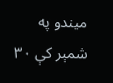میندو په شمېر کې ۳۰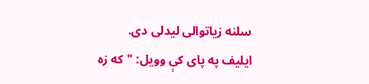سلنه زیاتوالی لیدلی دی.
ایلیف په پای کې وویل: "که زه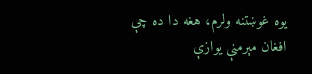یوه غوښتنه ولرم، هغه دا ده چې افغان مېرمنې یوازې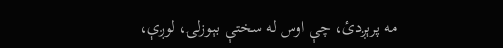مه پرېږدئ، چې اوس له سختې بېوزلۍ، لوږې،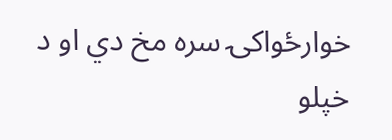خوارځواکۍ سره مخ دي او د خپلو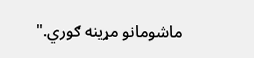ماشومانو مړینه ګوري."